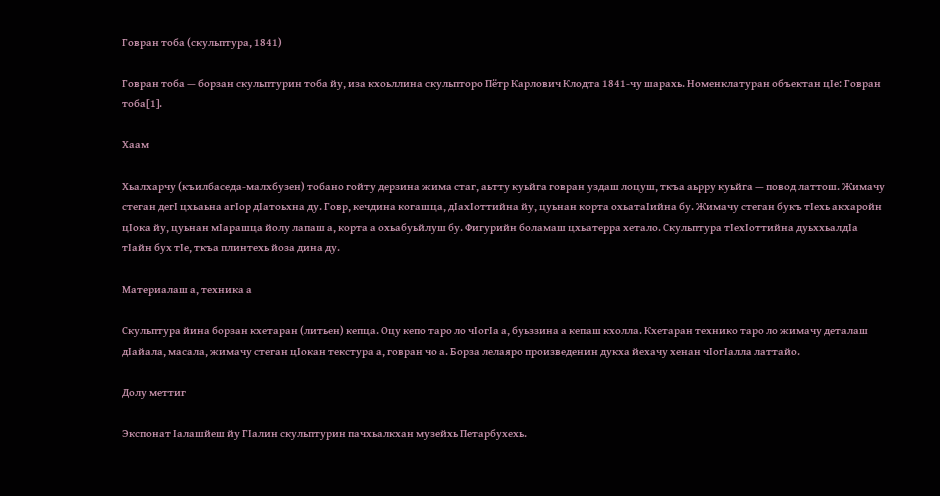Говран тоба (скульптура, 1841)

Говран тоба — борзан скульптурин тоба йу, иза кхоьллина скульпторо Пётр Карлович Клодта 1841-чу шарахь. Номенклатуран объектан цӀе: Говран тоба[1].

Хаам

Хьалхарчу (къилбаседа-малхбузен) тобано гойту дерзина жима стаг, аьтту куьйга говран уздаш лоцуш, ткъа аьрру куьйга — повод латтош. Жимачу стеган дегӀ цхьаьна агӀор дӀатоьхна ду. Говр, кечдина когашца, дӀахӀоттийна йу, цуьнан корта охьатаӀийна бу. Жимачу стеган букъ тӀехь акхаройн цӀока йу, цуьнан мӀарашца йолу лапаш а, корта а охьабуьйлуш бу. Фигурийн боламаш цхьатерра хетало. Скульптура тӀехӀоттийна дуьххьалдӀа тӀайн бух тӀе, ткъа плинтехь йоза дина ду.

Материалаш а, техника а

Скульптура йина борзан кхетаран (литьен) кепца. Оцу кепо таро ло чӀогӀа а, буьззина а кепаш кхолла. Кхетаран технико таро ло жимачу деталаш дӀайала, масала, жимачу стеган цӀокан текстура а, говран чо а. Борза лелаяро произведенин дукха йехачу хенан чӀогӀалла латтайо.

Долу меттиг

Экспонат Ӏалашйеш йу ГӀалин скульптурин пачхьалкхан музейхь Петарбухехь.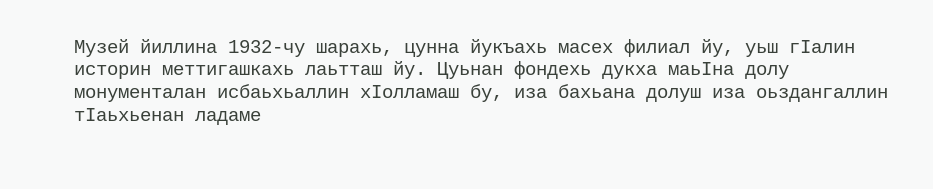Музей йиллина 1932-чу шарахь, цунна йукъахь масех филиал йу, уьш гӀалин историн меттигашкахь лаьтташ йу. Цуьнан фондехь дукха маьӀна долу монументалан исбаьхьаллин хӀолламаш бу, иза бахьана долуш иза оьздангаллин тӀаьхьенан ладаме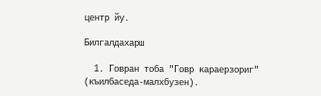центр йу.

Билгалдахарш

  1. Говран тоба "Говр караерзориг" (къилбаседа-малхбузен).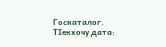Госкаталог. ТӀекхочу дата: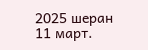2025 шеран 11 март.